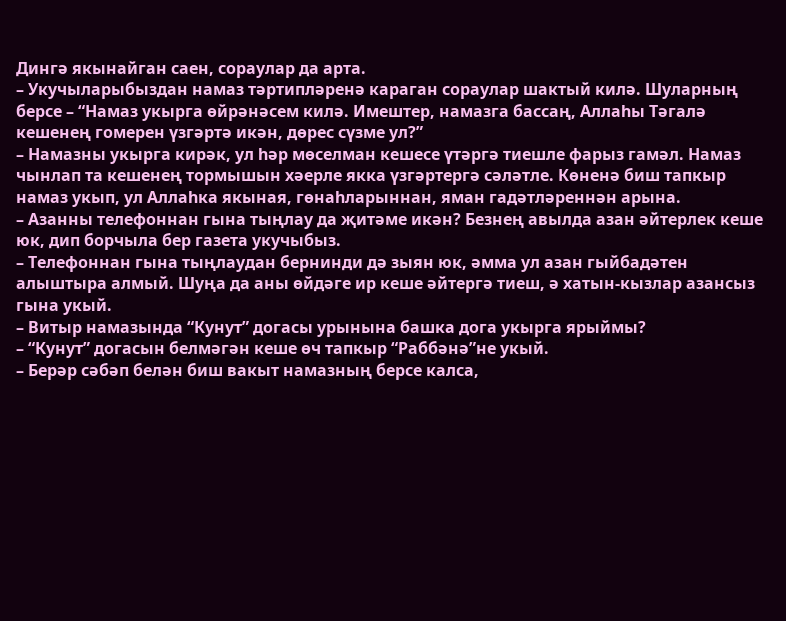Дингә якынайган саен, сораулар да арта.
– Укучыларыбыздан намаз тәртипләренә караган сораулар шактый килә. Шуларның берсе – “Намаз укырга өйрәнәсем килә. Имештер, намазга бассаң, Аллаһы Тәгалә кешенең гомерен үзгәртә икән, дөрес сүзме ул?”
– Намазны укырга кирәк, ул һәр мөселман кешесе үтәргә тиешле фарыз гамәл. Намаз чынлап та кешенең тормышын хәерле якка үзгәртергә сәләтле. Көненә биш тапкыр намаз укып, ул Аллаһка якыная, гөнаһларыннан, яман гадәтләреннән арына.
– Азанны телефоннан гына тыңлау да җитәме икән? Безнең авылда азан әйтерлек кеше юк, дип борчыла бер газета укучыбыз.
– Телефоннан гына тыңлаудан бернинди дә зыян юк, әмма ул азан гыйбадәтен алыштыра алмый. Шуңа да аны өйдәге ир кеше әйтергә тиеш, ә хатын-кызлар азансыз гына укый.
– Витыр намазында “Кунут” догасы урынына башка дога укырга ярыймы?
– “Кунут” догасын белмәгән кеше өч тапкыр “Раббәнә”не укый.
– Берәр сәбәп белән биш вакыт намазның берсе калса,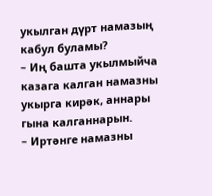укылган дүрт намазың кабул буламы?
– Иң башта укылмыйча казага калган намазны укырга кирәк, аннары гына калганнарын.
– Иртәнге намазны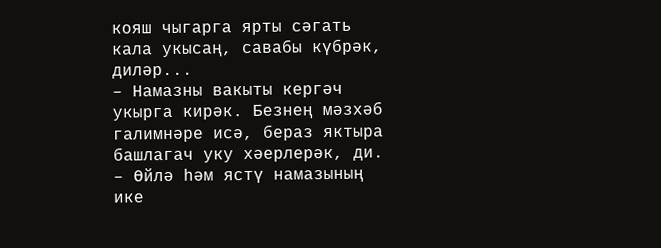кояш чыгарга ярты сәгать кала укысаң, савабы күбрәк, диләр...
– Намазны вакыты кергәч укырга кирәк. Безнең мәзхәб галимнәре исә, бераз яктыра башлагач уку хәерлерәк, ди.
– Өйлә һәм ястү намазының ике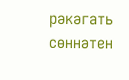рәкәгать сөннәтен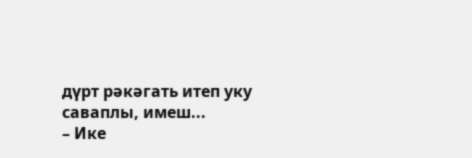дүрт рәкәгать итеп уку саваплы, имеш...
– Ике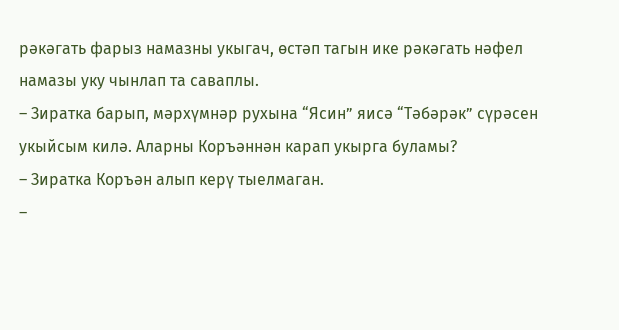рәкәгать фарыз намазны укыгач, өстәп тагын ике рәкәгать нәфел намазы уку чынлап та саваплы.
– Зиратка барып, мәрхүмнәр рухына “Ясин” яисә “Тәбәрәк” сүрәсен укыйсым килә. Аларны Коръәннән карап укырга буламы?
– Зиратка Коръән алып керү тыелмаган.
–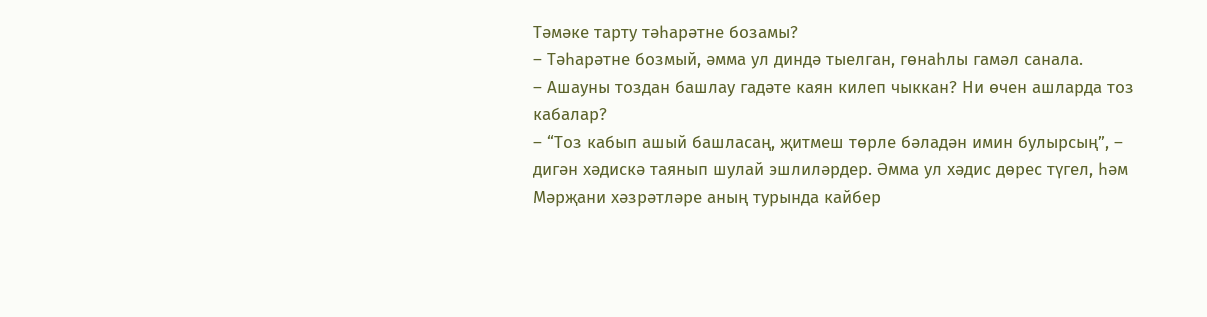Тәмәке тарту тәһарәтне бозамы?
– Тәһарәтне бозмый, әмма ул диндә тыелган, гөнаһлы гамәл санала.
– Ашауны тоздан башлау гадәте каян килеп чыккан? Ни өчен ашларда тоз кабалар?
– “Тоз кабып ашый башласаң, җитмеш төрле бәладән имин булырсың”, – дигән хәдискә таянып шулай эшлиләрдер. Әмма ул хәдис дөрес түгел, һәм Мәрҗани хәзрәтләре аның турында кайбер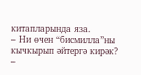китапларында яза.
– Ни өчен “бисмилла”ны кычкырып әйтергә кирәк?
–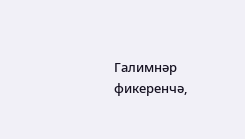Галимнәр фикеренчә,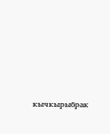кычкырыбрак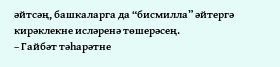әйтсәң, башкаларга да “бисмилла” әйтергә кирәклекне исләренә төшерәсең.
– Гайбәт тәһарәтне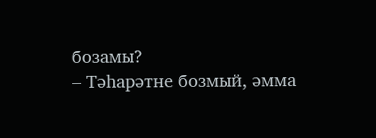бозамы?
– Тәһарәтне бозмый, әмма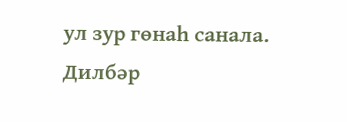ул зур гөнаһ санала.
Дилбәр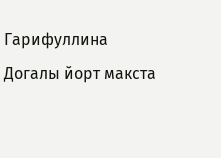Гарифуллина
Догалы йорт макста